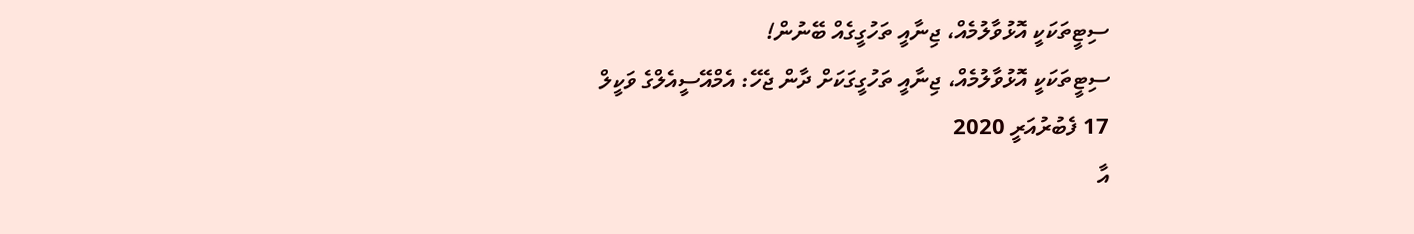ސިޓީތަކަކީ އޮޅުވާލުމެއް، ޖިނާއީ ތަހުގީގެއް ބޭނުން!
ސިޓީތަކަކީ އޮޅުވާލުމެއް، ޖިނާއީ ތަހުގީގަކަށް ދާން ޖެހޭ: އެމްއޭސީއެލްގެ ވަކީލް
17 ފެބުރުއަރީ 2020
އާ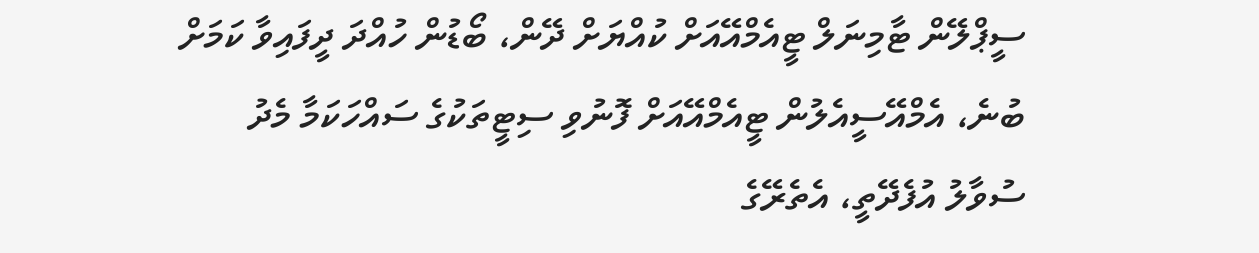ސީޕްލޭން ޓާމިނަލް ޓީއެމްއޭއަށް ކުއްޔަށް ދޭން، ބޯޑުން ހުއްދަ ދީފައިވާ ކަމަށް ބުނެ، އެމްއޭސީއެލުން ޓީއެމްއޭއަށް ފޮނުވި ސިޓީތަކުގެ ސައްހަކަމާ މެދު ސުވާލު އުފެދޭތީ، އެތެރޭގެ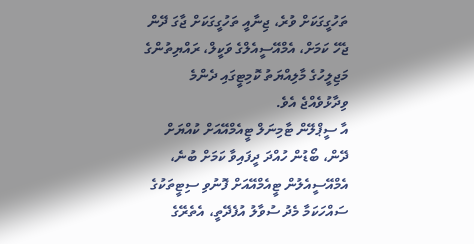ތަހުގީގަކަށް ވުރެ، ޖިނާއީ ތަހުގީގަކަށް ޖާގަ ދޭން ޖެހޭ ކަމަށް، އެމްއޭސީއެލްގެ ވަކީލް، ރައްޔިތުންގެ މަޖިލީހުގެ މާލިއްޔަތު ކޮމިޓީގައި ދެންމެ ވިދާޅުވެއްޖެ އެވެ.
އާ ސީޕްލޭން ޓާމިނަލް ޓީއެމްއޭއަށް ކުއްޔަށް ދޭން، ބޯޑުން ހުއްދަ ދީފައިވާ ކަމަށް ބުނެ، އެމްއޭސީއެލުން ޓީއެމްއޭއަށް ފޮނުވި ސިޓީތަކުގެ ސައްހަކަމާ މެދު ސުވާލު އުފެދޭތީ، އެތެރޭގެ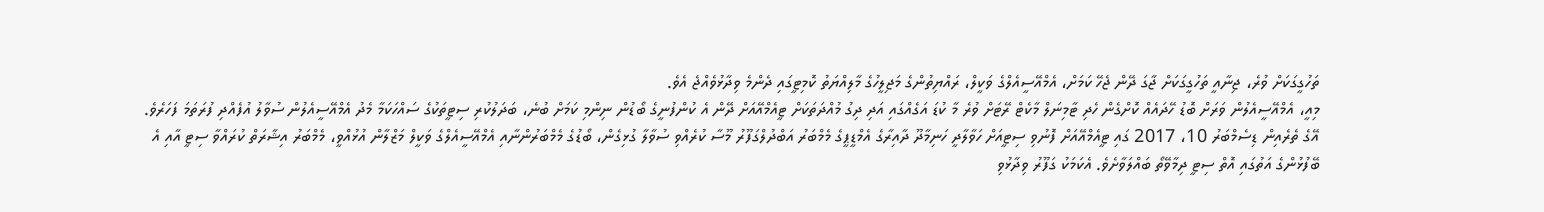ތަހުގީގަކަށް ވުރެ، ޖިނާއީ ތަހުގީގަކަށް ޖާގަ ދޭން ޖެހޭ ކަމަށް، އެމްއޭސީއެލްގެ ވަކީލް، ރައްޔިތުންގެ މަޖިލީހުގެ މާލިއްޔަތު ކޮމިޓީގައި ދެންމެ ވިދާޅުވެއްޖެ އެވެ.
މިއީ، އެމްއޭސީއެލުން ވަރަށް ބޮޑު ހޭދައެއް ކޮށްގެން ހެދި ޓާމިނަލް މާކެޓް ރޭޓަށް ވުރެ މާ ކުޑަ އަގެއްގައި އަދި ދިގު މުއްދަތަކަށް ޓީއެމްއޭއަށް ދޭން އެ ކުންފުނީގެ ބޯޑުން ނިންމި ކަމަށް ބުނެ، ބަދަލުކުރި ސިޓީތަކުގެ ސައްހަކަމާ މެދު އެމްއޭސީއެލުން ސުވާލު އުފެއްދި ފުރަތަމަ ފަހަރެވެ.
އޭގެ ތެރެއިން ޑިސެމްބަރު 10، 2017 ގައި ޓީއެމްއޭއަށް ފޮނުވި ސިޓީއަށް ހަވާލާދީ ހަނިމާދޫ ދާއިރާގެ އެމްޑީޕީގެ މެމްބަރު އަބްދުލްގަފޫރު މޫސާ ކުރެއްވި ސުވާލާ ގުޅިގެން، ބޯޑުގެ މެމްބަރުންނާއި އެމްއޭސީއެލްގެ ވަކީލް މަޒްލާން އުޅުއްވީ، މެމްބަރު އިޝާރަތް ކުރައްވާ ސިޓީ އާއި އެ ބޭފުޅުންގެ އަތުގައި އޮތް ސިޓީ ދިމާވޭތޯ ބައްލަވާށެވެ. އެކަމަކު ގަފޫރު ވިދާޅުވި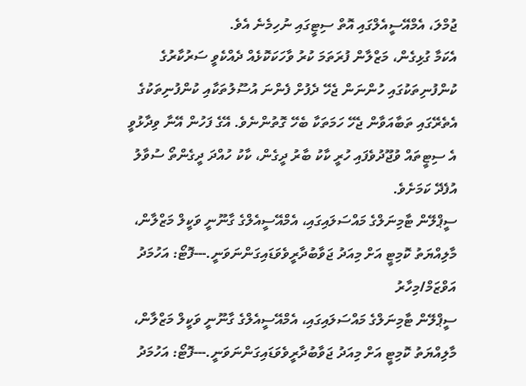ޖުމްލަ، އެމްއޭސީއެލްގައި އޮތް ސިޓީގައި ނުހިމެނެ އެވެ.
އެކަމާ ގުޅިގެން، މަޒްލާން ފުރަތަމަ ކުރު ވާހަކަކޮޅެއް ދެއްކެވީ ސަރުކާރުގެ ކުންފުނިތަކުގައި ހުންނަން ޖެހޭ ދެފުށް ފެންނަ އުސޫލުތަކާއި ކުންފުނިތަކުގެ އެތެރޭގައި ތަބާއަވާން ޖެހޭ ހަމަތަކާ ބެހޭ ގޮތުންނެވެ. އޭގެ ފަހުން އޭނާ ވިދާޅުވީ އެ ސިޓީތައް ވުޖޫދުވެފައި ހުރީ ކާކު ބާރު ދީގެން، ކާކު ހުއްދަ ދީގެންތޯ ސުވާލު އުފެދޭ ކަމަށެވެ.
ސީޕްލޭން ޓާމިނަލްގެ މައްސަލައިގައި، އެމްއޭސީއެލްގެ ގާނޫނީ ވަކީލް މަޒްލާން، މާލިއްޔަތު ކޮމިޓީ އަށް މިއަދު ޖަވާބުދާރީވެވަޑައިގަންނަވަނީ.---ފޮޓޯ: އަހުމަދު އަވްޒަމް/މިހާރު
ސީޕްލޭން ޓާމިނަލްގެ މައްސަލައިގައި، އެމްއޭސީއެލްގެ ގާނޫނީ ވަކީލް މަޒްލާން، މާލިއްޔަތު ކޮމިޓީ އަށް މިއަދު ޖަވާބުދާރީވެވަޑައިގަންނަވަނީ.---ފޮޓޯ: އަހުމަދު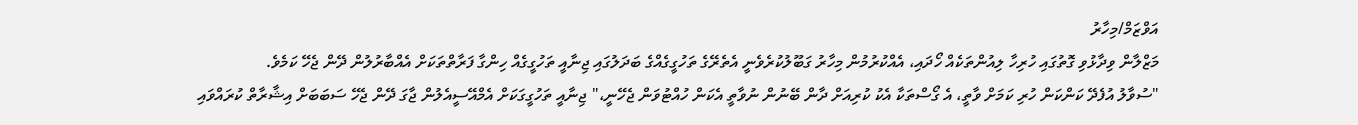އަވްޒަމް/މިހާރު
މަޒްލާން ވިދާޅުވި ގޮތުގައި ހުރިހާ ލިއުންތަކެއް ހޯދައި، އެއްކުރުމުން މިހާރު ގަބޫލުކުރެވެނީ އެތެރޭގެ ތަހުގީގެއްގެ ބަދަލުގައި ޖިނާއީ ތަހުގީގެއް ހިންގާ ފަރާތްތަކަށް އެއްބާރުލުން ދޭން ޖެހޭ ކަމެވެ.
"ސުވާލު އުފެދޭ ކަންކަން ހުރި ކަމަށް ވާތީ، އެ ގޯސްތަކާ އެކު ކުރިއަށް ދާން ބޭނުން ނުވާތީ އެކަން ހުއްޓުވަން ޖެހޭނީ،" ޖިނާއީ ތަހުގީގަކަށް އެމްއޭސީއެލުން ޖާގަ ދޭން ޖެހޭ ސަބަބަށް އިޝާރާތް ކުރައްވައި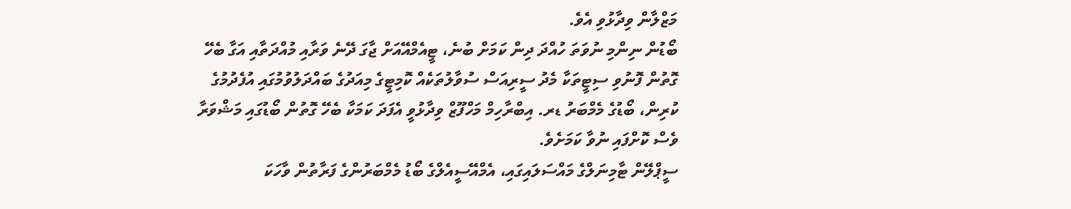މަޒްލާން ވިދާޅުވި އެވެ.
ބޯޑުން ނިންމި ނުވަތަ ހުއްދަ ދިން ކަމަށް ބުނެ، ޓީއެމްއޭއަށް ޖާގަ ދޭނެ ވަރާއި މުއްދަތާއި އަގާ ބެހޭ ގޮތުން ފޮނުވި ސިޓީތަކާ މެދު ސީރިއަސް ސުވާލުތަކެއް ކޮމިޓީގެ މިއަދުގެ ބައްދަލުވުމުގައި އުފެދުމުގެ ކުރިން، ބޯޑުގެ މެމްބަރު ޑރ. އިބްރާހިމް މަހްފޫޒް ވިދާޅުވީ އެފަދަ ކަމަކާ ބެހޭ ގޮތުން ބޯޑުގައި މަޝްވަރާ ވެސް ކޮށްފައި ނުވާ ކަމަށެވެ.
ސީޕްލޭން ޓާމިނަލްގެ މައްސަލައިގައި، އެމްއޭސީއެލްގެ ބޯޑު މެމްބަރުންގެ ފަރާތުން ވާހަކަ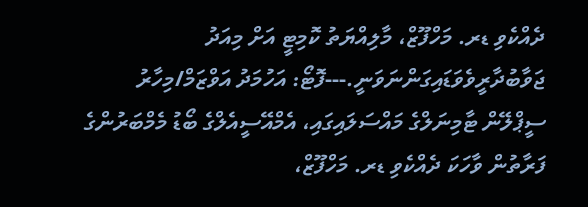ދެއްކެވި ޑރ. މަހްފޫޒް، މާލިއްޔަތު ކޮމިޓީ އަށް މިއަދު ޖަވާބުދާރީވެވަޑައިގަންނަވަނީ.---ފޮޓޯ: އަހުމަދު އަވްޒަމް/މިހާރު
ސީޕްލޭން ޓާމިނަލްގެ މައްސަލައިގައި، އެމްއޭސީއެލްގެ ބޯޑު މެމްބަރުންގެ ފަރާތުން ވާހަކަ ދެއްކެވި ޑރ. މަހްފޫޒް،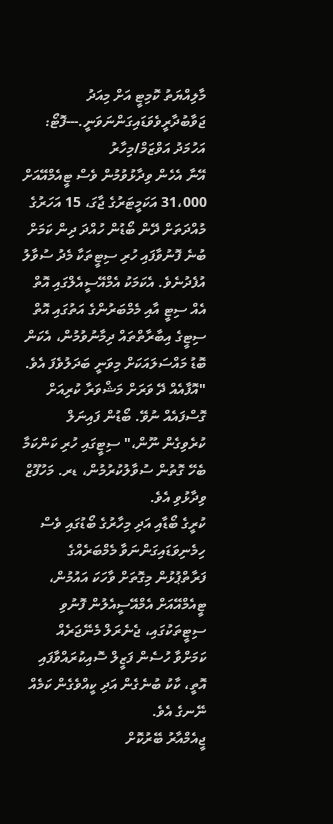މާލިއްޔަތު ކޮމިޓީ އަށް މިއަދު ޖަވާބުދާރީވެވަޑައިގަންނަވަނީ.---ފޮޓޯ: އަހުމަދު އަވްޒަމް/މިހާރު
އޭނާ އެހެން ވިދާޅުވުމުން ވެސް ޓީއެމްއޭއަށް 31،000 އަކަމީޓަރުގެ ޖާގަ، 15 އަހަރުގެ މުއްދަތަށް ދޭން ބޯޑުން ހުއްދަ ދިން ކަމަށް ބުނެ ފޮނުވާފައި ހުރި ސިޓީތަކާ މެދު ސުވާލު އުފެދުނެވެ. އެކަމަކު އެމްއޭސީއެލްގައި އޮތް އެއް ސިޓީ އާއި މެމްބަރުންގެ އަތުގައި އޮތް ސިޓީގެ އިބާރާތްތައް ދިމާނުވުމުން، އެކަން ބޮޑު މައްސަލައަކަށް މިވަނީ ބަދަލުވެފަ އެވެ.
"އޮފާއެއް ދޭ ވަރަށް މަޝްވަރާ ކުރިއަށް ގޮސްފައެއް ނުވޭ. ބޯޑުން ފައިނަލް ކުރެވިގެން ނޫން،" ސިޓީގައި ހުރި ކަންކަމާ ބެހޭ ގޮތުން ސުވާލުކުރުމުން، ޑރ. މަހުފޫޒް ވިދާޅުވި އެވެ.
ކުރީގެ ބޯޑާއި އަދި މިހާރުގެ ބޯޑުގައި ވެސް ހިމެނިވަޑައިގަންނަވާ މެމްބަރެއްގެ ފަރާތްޕުޅުން މިގޮތަށް ވާހަކަ އައުމުން، ޓީއެމްއޭއަށް އެމްއޭސީއެލުން ފޮނުވި ސިޓީތަކުގައި، ޖެނެރަލް މެނޭޖަރެއް ކަމަށްވާ ހުސެން ފަޒީލް ސޮއިކުރައްވާފައި އޮތީ، ކާކު ބުނެގެން އަދި ކީއްވެގެން ކަމެއް ނޭނގެ އެވެ.
ޖީއެމްއާރު ބޭރުކޮށް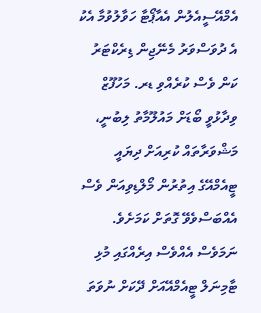އެމްއޭސީއެލުން އެއާޕޯޓާ ހަވާލުވުމާ އެކު އެ ދުވަސްވަރު މެނޭޖިން ޑިރެކްޓަރު ކަން ވެސް ކުރެއްވި ޑރ. މަހުފޫޒް ވިދާޅުވީ ބޯޑަށް މައުލޫމާތު ލިބުނީ، މަޝްވަރާތައް ކުރިއަށް ދިޔައީ ޓީއެމްއޭގެ އިތުރުން މޯލްޑިވިއަން ވެސް އެއްބަސްވެވޭ ގޮތަށް ކަމަށެވެ. ނަމަވެސް އެއްވެސް އިރެއްގައި މުޅި ޓާމިނަލް ޓީއެމްއޭއަށް ދޭކަށް ނުވަތަ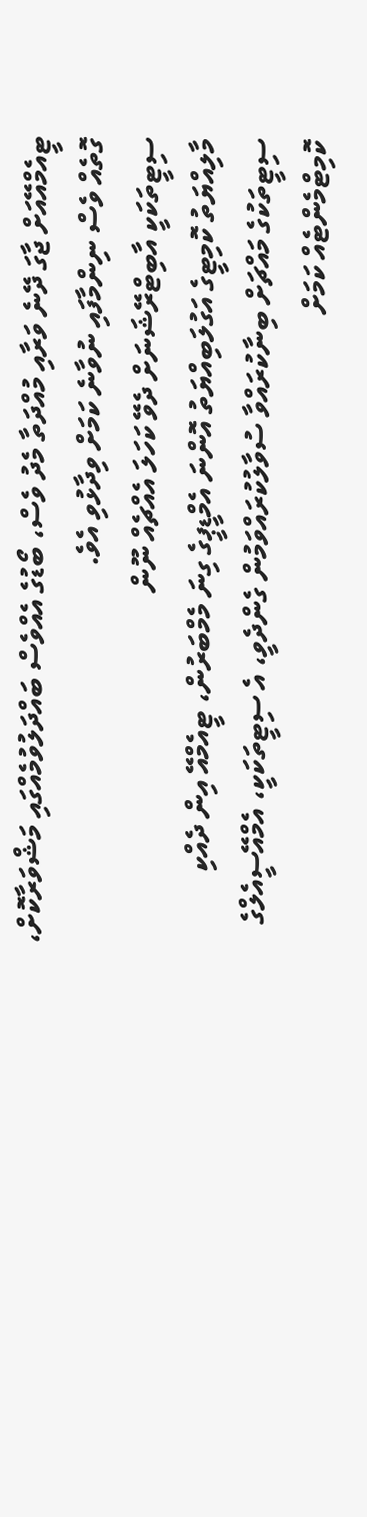ޓީއެމްއޭއަށް ޖާގަ ދޭނެ ވަރާއި މުއްދަތާ މެދު ވެސް، ބޯޑުގެ އެއްވެސް ބައްދަލުވުމެއްގައި މަޝްވަރާކޮށް، ގޮތެއް ވެސް ނިންމާފައި ނުވާނެ ކަމަށް ވިދާޅުވި އެވެ.
ސިޓީތަކަކީ އާބިޓްރޭޝަނަށް ދެވޭ ކަހަލަ އެއްޗެއް ނޫން
މާލިއްޔަތު ކޮމިޓީގެ އަގުލަބިއްޔަތު އޮންނަ އެމްޑީޕީގެ ގިނަ މެމްބަރުން، ޓީއެމްއޭ އިން ދެއްކި ސިޓީތަކުގެ މައްޗަށް ބިނާކުރައްވާ ސުވާލުކުރައްވަމުން ގެންދެވީ، އެ ސިޓީތަކަކީ، އެމްއޭސީއެލްގެ ކޮމިޓްމެންޓެއް ކަމަށް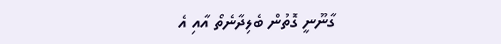ގާނޫނީ ގޮތުން ބެލިދާނެތޯ އާއި އެ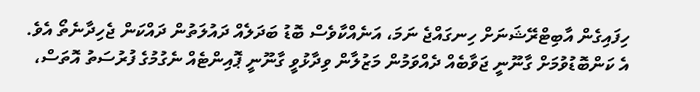ހިފައިގެން އާބިޓްރޭޝަނަށް ހިނގައްޖެ ނަމަ، އަނެއްކާވެސް ބޮޑު ބަދަލެއް ދައުލަތުން ދައްކަން ޖެހިދާނެތޯ އެވެ.
އެ ކަންބޮޑުވުމަށް ގާނޫނީ ޖަވާބެއް ދެއްވަމުން މަޒުލާން ވިދާޅުވީ ގާނޫނީ ޕޮއިންޓެއް ނެގުމުގެ ފުރުސަތު އޮތަސް،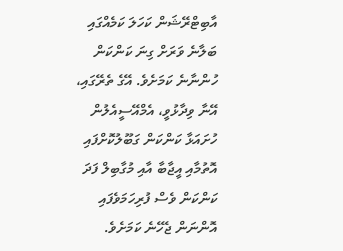އާބިޓްރޭޝަން ކަހަލަ ކަމެއްގައި ބަލާނެ ވަރަށް ގިނަ ކަންކަން ހުންނާނެ ކަމަށެވެ. އޭގެ ތެރޭގައި، އޭނާ ވިދާޅުވީ، އެމްއޭސީއެލުން ހުށައަޅާ ކަންކަން ގަބޫލުކޮށްފައި އޮތުމާއި އީޖާބާ އާއި މުގާބިލް ފަދަ ކަންކަން ވެސް ފުރިހަމަވެފައި އޮންނަން ޖެހޭނެ ކަމަށެވެ.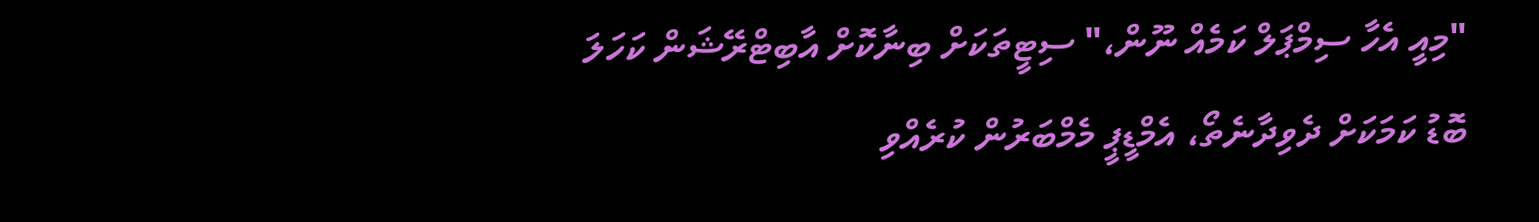"މިއީ އެހާ ސިމްޕަލް ކަމެއް ނޫން،" ސިޓީތަކަށް ބިނާކޮށް އާބިޓްރޭޝަން ކަހަލަ ބޮޑު ކަމަކަށް ދެވިދާނެތޯ، އެމްޑީޕީ މެމްބަރުން ކުރެއްވި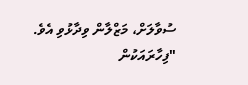ސުވާލަށް، މަޒްލާން ވިދާޅުވި އެވެ.
"ފިހާރައަކުން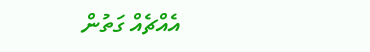އެއްޗެއް ގަތުން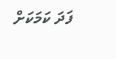ފަދަ ކަމަކަށް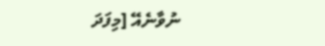ނުވާނެއޭ [މިފަދަ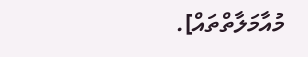މުއާމަލާތްތައް].